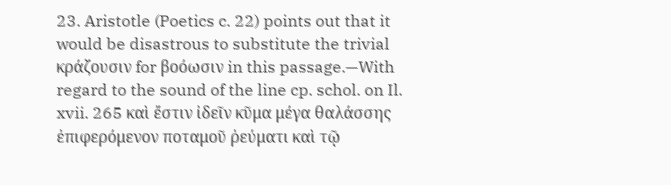23. Aristotle (Poetics c. 22) points out that it would be disastrous to substitute the trivial κράζουσιν for βοόωσιν in this passage.—With regard to the sound of the line cp. schol. on Il. xvii. 265 καὶ ἔστιν ἰδεῖν κῦμα μέγα θαλάσσης ἐπιφερόμενον ποταμοῦ ῥεύματι καὶ τῷ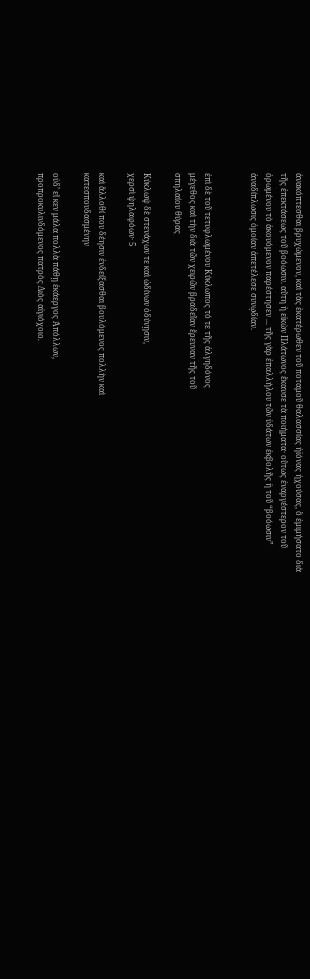ἀνακόπτεσθαι βρυχώμενον, καὶ τὰς ἑκατέρωθεν τοῦ ποταμοῦ θαλασσίας ἠϊόνας ἠχούσας, ὃ ἐμιμήσατο διὰ τῆς ἐπεκτάσεως τοῦ βοόωσιν. αὕτη ἡ εἰκὼν Πλάτωνος ἔκαυσε τὰ ποιήματα· οὕτως ἐναργέστερον τοῦ ὁρωμένου τὸ ἀκουόμενον παρέστησεν ... τῆς γὰρ ἐπαλλήλου τῶν ὑδάτων ἐκβολῆς ἡ τοῦ “βοόωσιν” ἀναδίπλωσις ὁμοίαν ἀπετέλεσε συνῳδίαν.


ἐπὶ δὲ τοῦ τετυφλωμένου Κύκλωπος τό τε τῆς ἀλγηδόνος
μέγεθος καὶ τὴν διὰ τῶν χειρῶν βραδεῖαν ἔρευναν τῆς τοῦ
σπηλαίου θύρας

Κύκλωψ δὲ στενάχων τε καὶ ὠδίνων ὀδύνῃσιν,
χερσὶ ψηλαφόων· 5

καὶ ἄλλοθί που δέησιν ἐνδείξασθαι βουλόμενος πολλὴν καὶ
κατεσπουδασμένην

οὐδ’ εἴ κεν μάλα πολλὰ πάθῃ ἑκάεργος Ἀπόλλων,
προπροκυλινδόμενος πατρὸς Διὸς αἰγιόχοιο.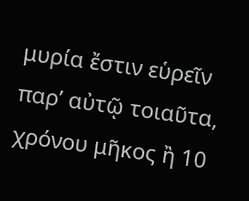μυρία ἔστιν εὑρεῖν παρ’ αὐτῷ τοιαῦτα, χρόνου μῆκος ἢ 10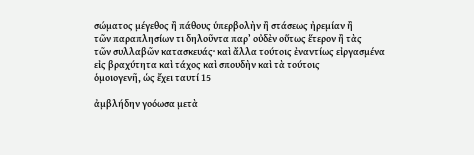σώματος μέγεθος ἢ πάθους ὑπερβολὴν ἢ στάσεως ἠρεμίαν ἢ
τῶν παραπλησίων τι δηλοῦντα παρ’ οὐδὲν οὕτως ἕτερον ἢ τὰς
τῶν συλλαβῶν κατασκευάς· καὶ ἄλλα τούτοις ἐναντίως εἰργασμένα
εἰς βραχύτητα καὶ τάχος καὶ σπουδὴν καὶ τὰ τούτοις
ὁμοιογενῆ, ὡς ἔχει ταυτί 15

ἀμβλήδην γοόωσα μετὰ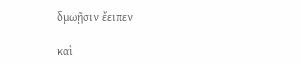δμωῇσιν ἔειπεν

καὶ